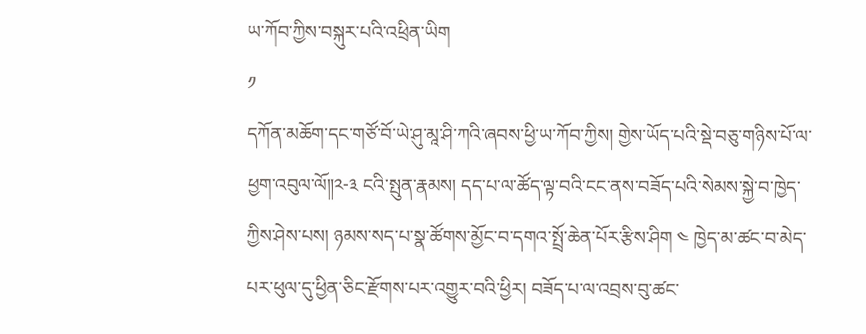ཡ་ཀོབ་ཀྱིས་བསྐུར་པའི་འཕྲིན་ཡིག
༡
དཀོན་མཆོག་དང་གཙོ་བོ་ཡེ་ཤུ་མཱ་ཤི་ཀའི་ཞབས་ཕྱི་ཡ་ཀོབ་ཀྱིས། གྱེས་ཡོད་པའི་སྡེ་བཅུ་གཉིས་པོ་ལ་ཕྱག་འབུལ་ལོ༎༢-༣ ངའི་སྤུན་རྣམས། དད་པ་ལ་ཚོད་ལྟ་བའི་ངང་ནས་བཟོད་པའི་སེམས་སྐྱེ་བ་ཁྱེད་ཀྱིས་ཤེས་པས། ཉམས་སད་པ་སྣ་ཚོགས་མྱོང་བ་དགའ་སྤྲོ་ཆེན་པོར་རྩིས་ཤིག ༤ ཁྱེད་མ་ཚང་བ་མེད་པར་ཕུལ་དུ་ཕྱིན་ཅིང་རྫོགས་པར་འགྱུར་བའི་ཕྱིར། བཟོད་པ་ལ་འབྲས་བུ་ཚང་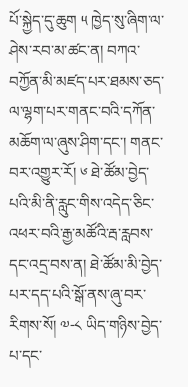པོ་སྐྱེད་དུ་ཆུག ༥ ཁྱེད་སུ་ཞིག་ལ་ཤེས་རབ་མ་ཚང་ན། བཀའ་བཀྱོན་མི་མཛད་པར་ཐམས་ཅད་ལ་ལྷག་པར་གནང་བའི་དཀོན་མཆོག་ལ་ཞུས་ཤིག་དང་། གནང་བར་འགྱུར་རོ། ༦ ཐེ་ཚོམ་བྱེད་པའི་མི་ནི་རླུང་གིས་འདེད་ཅིང་འཕར་བའི་རྒྱ་མཚོའི་རྦ་རླབས་དང་འདྲ་བས་ན། ཐེ་ཚོམ་མི་བྱེད་པར་དད་པའི་སྒོ་ནས་ཞུ་བར་རིགས་སོ། ༧-༨ ཡིད་གཉིས་བྱེད་པ་དང་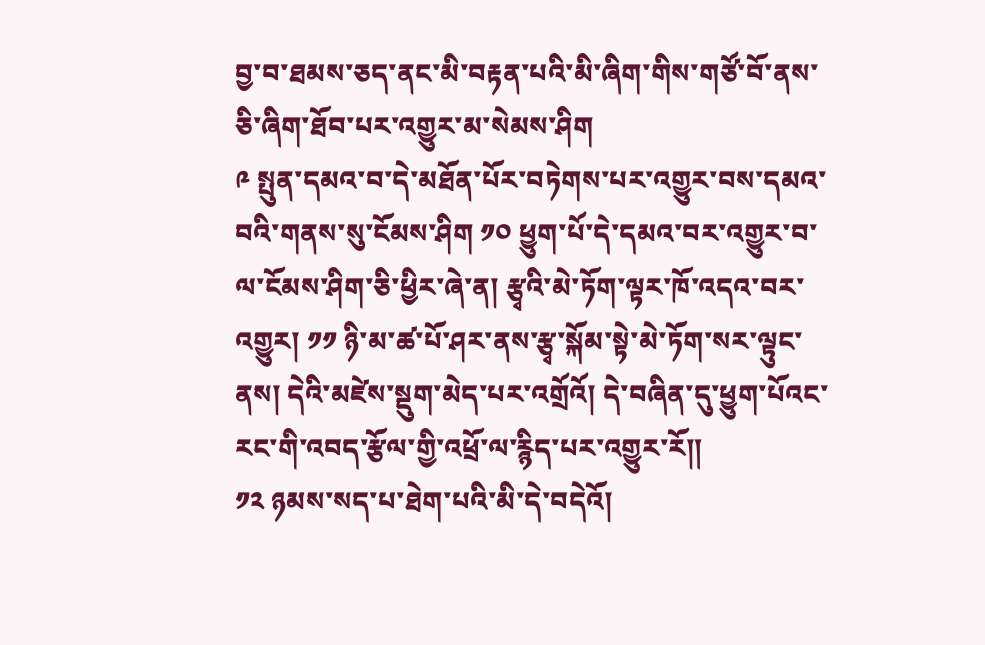བྱ་བ་ཐམས་ཅད་ནང་མི་བརྟན་པའི་མི་ཞིག་གིས་གཙོ་བོ་ནས་ཅི་ཞིག་ཐོབ་པར་འགྱུར་མ་སེམས་ཤིག
༩ སྤུན་དམའ་བ་དེ་མཐོན་པོར་བཏེགས་པར་འགྱུར་བས་དམའ་བའི་གནས་སུ་ངོམས་ཤིག ༡༠ ཕྱུག་པོ་དེ་དམའ་བར་འགྱུར་བ་ལ་ངོམས་ཤིག་ཅི་ཕྱིར་ཞེ་ན། རྩྭའི་མེ་ཏོག་ལྟར་ཁོ་འདའ་བར་འགྱུར། ༡༡ ཉི་མ་ཚ་པོ་ཤར་ནས་རྩྭ་སྐོམ་སྟེ་མེ་ཏོག་སར་ལྟུང་ནས། དེའི་མཛེས་སྡུག་མེད་པར་འགྲོའོ། དེ་བཞིན་དུ་ཕྱུག་པོའང་རང་གི་འབད་རྩོལ་གྱི་འཕྲོ་ལ་རྙིད་པར་འགྱུར་རོ༎
༡༢ ཉམས་སད་པ་ཐེག་པའི་མི་དེ་བདེའོ།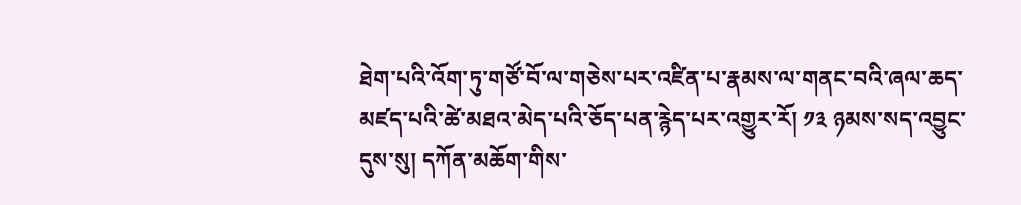ཐེག་པའི་འོག་ཏུ་གཙོ་བོ་ལ་གཅེས་པར་འཛིན་པ་རྣམས་ལ་གནང་བའི་ཞལ་ཆད་མཛད་པའི་ཚེ་མཐའ་མེད་པའི་ཅོད་པན་རྙེད་པར་འགྱུར་རོ། ༡༣ ཉམས་སད་འབྱུང་དུས་སུ། དཀོན་མཆོག་གིས་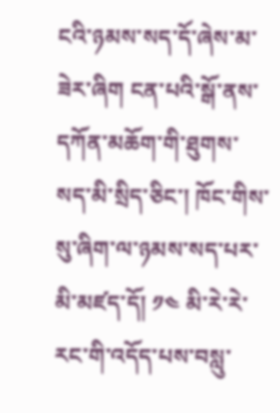ངའི་ཉམས་སད་དོ་ཞེས་མ་ཟེར་ཞིག ངན་པའི་སྒོ་ནས་དཀོན་མཆོག་གི་ཐུགས་སད་མི་སྲིད་ཅིང་། ཁོང་གིས་སུ་ཞིག་ལ་ཉམས་སད་པར་མི་མཛད་དོ། ༡༤ མི་རེ་རེ་རང་གི་འདོད་པས་བསླུ་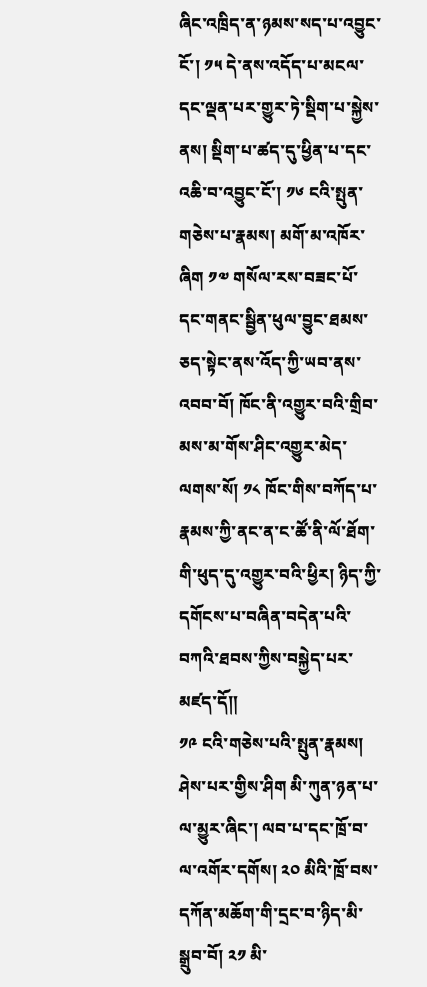ཞིང་འཁྲིད་ན་ཉམས་སད་པ་འབྱུང་ངོ་། ༡༥ དེ་ནས་འདོད་པ་མངལ་དང་ལྡན་པར་གྱུར་ཏེ་སྡིག་པ་སྐྱེས་ནས། སྡིག་པ་ཚད་དུ་ཕྱིན་པ་དང་འཆི་བ་འབྱུང་ངོ་། ༡༦ ངའི་སྤུན་གཅེས་པ་རྣམས། མགོ་མ་འཁོར་ཞིག ༡༧ གསོལ་རས་བཟང་པོ་དང་གནང་སྦྱིན་ཕུལ་བྱུང་ཐམས་ཅད་སྟེང་ནས་འོད་ཀྱི་ཡབ་ནས་འབབ་བོ། ཁོང་ནི་འགྱུར་བའི་གྲིབ་མས་མ་གོས་ཤིང་འགྱུར་མེད་ལགས་སོ། ༡༨ ཁོང་གིས་བཀོད་པ་རྣམས་ཀྱི་ནང་ན་ང་ཚོ་ནི་ལོ་ཐོག་གི་ཕུད་དུ་འགྱུར་བའི་ཕྱིར། ཉིད་ཀྱི་དགོངས་པ་བཞིན་བདེན་པའི་བཀའི་ཐབས་ཀྱིས་བསྐྱེད་པར་མཛད་དོ༎
༡༩ ངའི་གཅེས་པའི་སྤུན་རྣམས། ཤེས་པར་གྱིས་ཤིག མི་ཀུན་ཉན་པ་ལ་མྱུར་ཞིང་། ལབ་པ་དང་ཁྲོ་བ་ལ་འགོར་དགོས། ༢༠ མིའི་ཁྲོ་བས་དཀོན་མཆོག་གི་དྲང་བ་ཉིད་མི་སྒྲུབ་བོ། ༢༡ མི་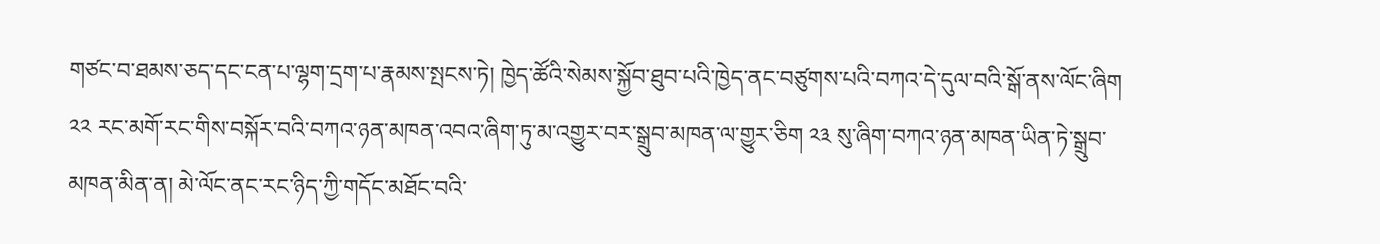གཙང་བ་ཐམས་ཅད་དང་ངན་པ་ལྷག་དྲག་པ་རྣམས་སྤངས་ཏེ། ཁྱེད་ཚོའི་སེམས་སྐྱོབ་ཐུབ་པའི་ཁྱེད་ནང་བཙུགས་པའི་བཀའ་དེ་དུལ་བའི་སྒོ་ནས་ལོང་ཞིག
༢༢ རང་མགོ་རང་གིས་བསྐོར་བའི་བཀའ་ཉན་མཁན་འབའ་ཞིག་ཏུ་མ་འགྱུར་བར་སྒྲུབ་མཁན་ལ་གྱུར་ཅིག ༢༣ སུ་ཞིག་བཀའ་ཉན་མཁན་ཡིན་ཏེ་སྒྲུབ་མཁན་མིན་ན། མེ་ལོང་ནང་རང་ཉིད་ཀྱི་གདོང་མཐོང་བའི་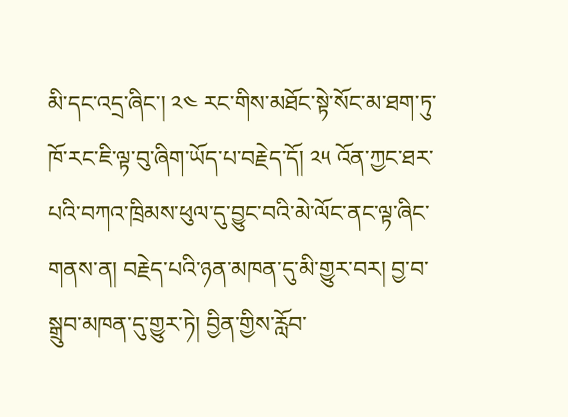མི་དང་འདྲ་ཞིང་། ༢༤ རང་གིས་མཐོང་སྟེ་སོང་མ་ཐག་ཏུ་ཁོ་རང་ཇི་ལྟ་བུ་ཞིག་ཡོད་པ་བརྗེད་དོ། ༢༥ འོན་ཀྱང་ཐར་པའི་བཀའ་ཁྲིམས་ཕུལ་དུ་བྱུང་བའི་མེ་ལོང་ནང་ལྟ་ཞིང་གནས་ན། བརྗེད་པའི་ཉན་མཁན་དུ་མི་གྱུར་བར། བྱ་བ་སྒྲུབ་མཁན་དུ་གྱུར་ཏེ། བྱིན་གྱིས་རློབ་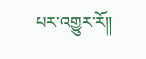པར་འགྱུར་རོ༎